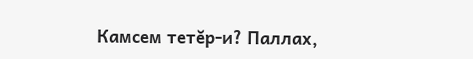Камсем тетĕр-и? Паллах,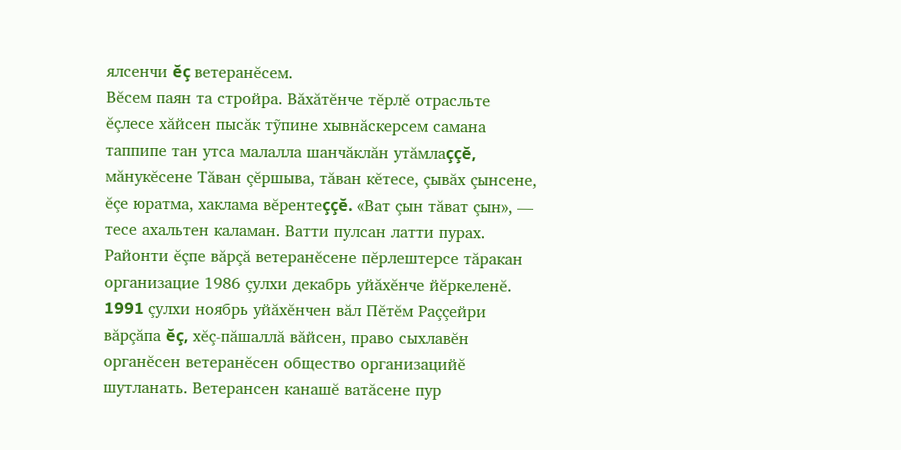ялсенчи ĕç ветеранĕсем.
Вĕсем паян та стройра. Вăхăтĕнче тĕрлĕ отрасльте ĕçлесе хăйсен пысăк тỹпине хывнăскерсем самана таппипе тан утса малалла шанчăклăн утăмлаççĕ, мăнукĕсене Тăван çĕршыва, тăван кĕтесе, çывăх çынсене, ĕçе юратма, хаклама вĕрентеççĕ. «Ват çын тăват çын», — тесе ахальтен каламан. Ватти пулсан латти пурах.
Районти ĕçпе вăрçă ветеранĕсене пĕрлештерсе тăракан организацие 1986 çулхи декабрь уйăхĕнче йĕркеленĕ. 1991 çулхи ноябрь уйăхĕнчен вăл Пĕтĕм Раççейри вăрçăпа ĕç, хĕç-пăшаллă вăйсен, право сыхлавĕн органĕсен ветеранĕсен общество организацийĕ шутланать. Ветерансен канашĕ ватăсене пур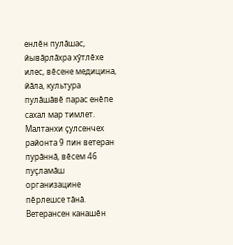енлĕн пулăшас, йывăрлăхра хỹтлĕхе илес, вĕсене медицина, йăла, культура пулăшăвĕ парас енĕпе сахал мар тимлет. Малтанхи çулсенчех районта 9 пин ветеран пурăннă, вĕсем 46 пуçламăш организацине пĕрлешсе тăнă. Ветерансен канашĕн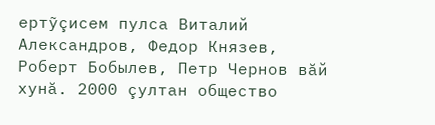ертỹçисем пулса Виталий Александров, Федор Князев, Роберт Бобылев, Петр Чернов вăй хунă. 2000 çултан общество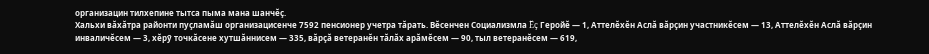организацин тилхепине тытса пыма мана шанчĕç.
Хальхи вăхăтра районти пуçламăш организацисенче 7592 пенсионер учетра тăрать. Вĕсенчен Социализмла Ĕç Геройĕ — 1, Аттелĕхĕн Аслă вăрçин участникĕсем — 13, Аттелĕхĕн Аслă вăрçин инваличĕсем — 3, хĕрỹ точкăсене хутшăннисем — 335, вăрçă ветеранĕн тăлăх арăмĕсем — 90, тыл ветеранĕсем — 619,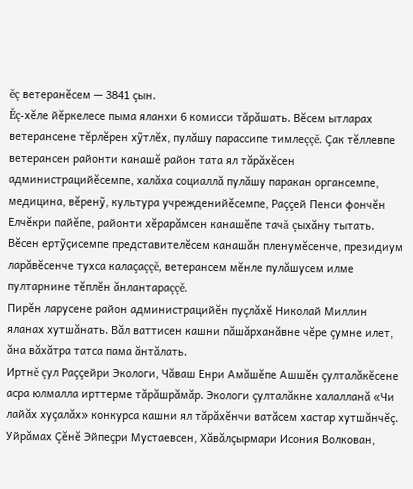ĕç ветеранĕсем — 3841 çын.
Ĕç-хĕле йĕркелесе пыма яланхи 6 комисси тăрăшать. Вĕсем ытларах ветерансене тĕрлĕрен хỹтлĕх, пулăшу парассипе тимлеççĕ. Çак тĕллевпе ветерансен районти канашĕ район тата ял тăрăхĕсен администрацийĕсемпе, халăха социаллă пулăшу паракан органсемпе, медицина, вĕренỹ, культура учрежденийĕсемпе, Раççей Пенси фончĕн Елчĕкри пайĕпе, районти хĕрарăмсен канашĕпе тачă çыхăну тытать. Вĕсен ертỹçисемпе представителĕсем канашăн пленумĕсенче, президиум ларăвĕсенче тухса калаçаççĕ, ветерансем мĕнле пулăшусем илме пултарнине тĕплĕн ăнлантараççĕ.
Пирĕн ларусене район администрацийĕн пуçлăхĕ Николай Миллин яланах хутшăнать. Вăл ваттисен кашни пăшăрханăвне чĕре çумне илет, ăна вăхăтра татса пама ăнтăлать.
Иртнĕ çул Раççейри Экологи, Чăваш Енри Амăшĕпе Ашшĕн çулталăкĕсене асра юлмалла ирттерме тăрăшрăмăр. Экологи çулталăкне халалланă «Чи лайăх хуçалăх» конкурса кашни ял тăрăхĕнчи ватăсем хастар хутшăнчĕç. Уйрăмах Çĕнĕ Эйпеçри Мустаевсен, Хăвăлçырмари Исония Волкован,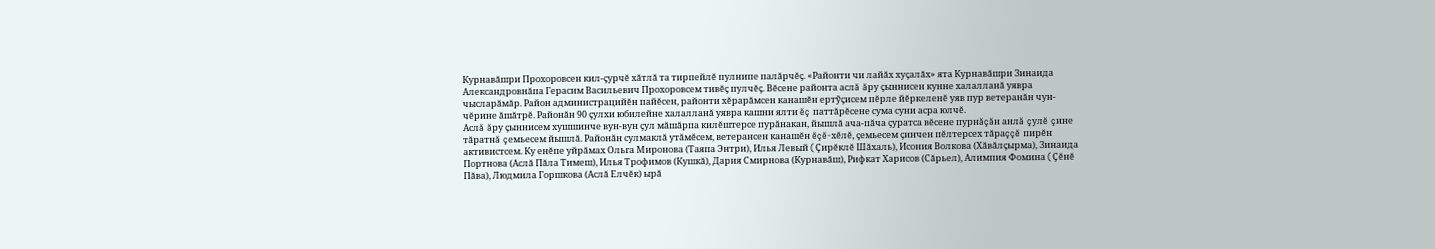Курнавăшри Прохоровсен кил-çурчĕ хăтлă та тирпейлĕ пулнипе палăрчĕç. «Районти чи лайăх хуçалăх» ята Курнавăшри Зинаида Александровнăпа Герасим Васильевич Прохоровсем тивĕç пулчĕç. Вĕсене районта аслă ăру çыннисен кунне халалланă уявра чысларăмăр. Район администрацийĕн пайĕсен, районти хĕрарăмсен канашĕн ертỹçисем пĕрле йĕркеленĕ уяв пур ветеранăн чун-чĕрине ăшăтрĕ. Районăн 90 çулхи юбилейне халалланă уявра кашни ялти ĕç паттăрĕсене сума суни асра юлчĕ.
Аслă ăру çыннисем хушшинче вун-вун çул мăшăрпа килĕштерсе пурăнакан, йышлă ача-пăча çуратса вĕсене пурнăçăн анлă çулĕ çине тăратнă çемьесем йышлă. Районăн сулмаклă утăмĕсем, ветерансен канашĕн ĕçĕ-хĕлĕ, çемьесем çинчен пĕлтерсех тăраççĕ пирĕн активистсем. Ку енĕпе уйрăмах Ольга Миронова (Таяпа Энтри), Илья Левый (Çирĕклĕ Шăхаль), Исония Волкова (Хăвăлçырма), Зинаида Портнова (Аслă Пăла Тимеш), Илья Трофимов (Кушкă), Дария Смирнова (Курнавăш), Рифкат Харисов (Сăрьел), Алимпия Фомина (Çĕнĕ Пăва), Людмила Горшкова (Аслă Елчĕк) ырă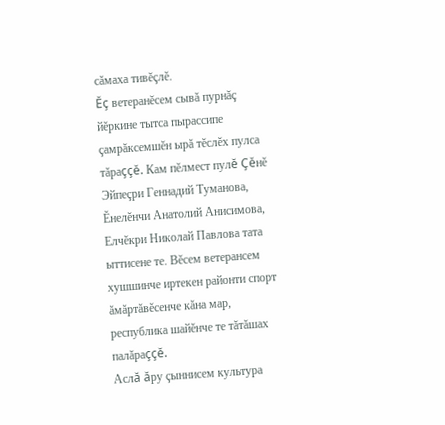сăмаха тивĕçлĕ.
Ĕç ветеранĕсем сывă пурнăç йĕркине тытса пырассипе çамрăксемшĕн ырă тĕслĕх пулса тăраççĕ. Кам пĕлмест пулĕ Çĕнĕ Эйпеçри Геннадий Туманова, Ĕнелĕнчи Анатолий Анисимова, Елчĕкри Николай Павлова тата ыттисене те. Вĕсем ветерансем хушшинче иртекен районти спорт ăмăртăвĕсенче кăна мар, республика шайĕнче те тăтăшах палăраççĕ.
Аслă ăру çыннисем культура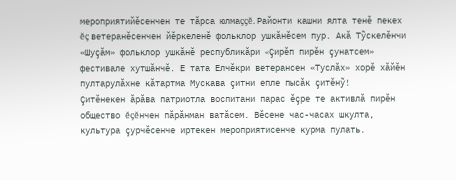мероприятийĕсенчен те тăрса юлмаççĕ. Районти кашни ялта тенĕ пекех ĕç ветеранĕсенчен йĕркеленĕ фольклор ушкăнĕсем пур. Акă Тỹскелĕнчи «Шуçăм» фольклор ушкăнĕ республикăри «Çирĕп пирĕн çунатсем» фестивале хутшăнчĕ. Е тата Елчĕкри ветерансен «Туслăх» хорĕ хăйĕн пултарулăхне кăтартма Мускава çитни епле пысăк çитĕнỹ!
Çитĕнекен ăрăва патриотла воспитани парас ĕçре те активлă пирĕн общество ĕçĕнчен пăрăнман ватăсем. Вĕсене час-часах шкулта, культура çурчĕсенче иртекен мероприятисенче курма пулать.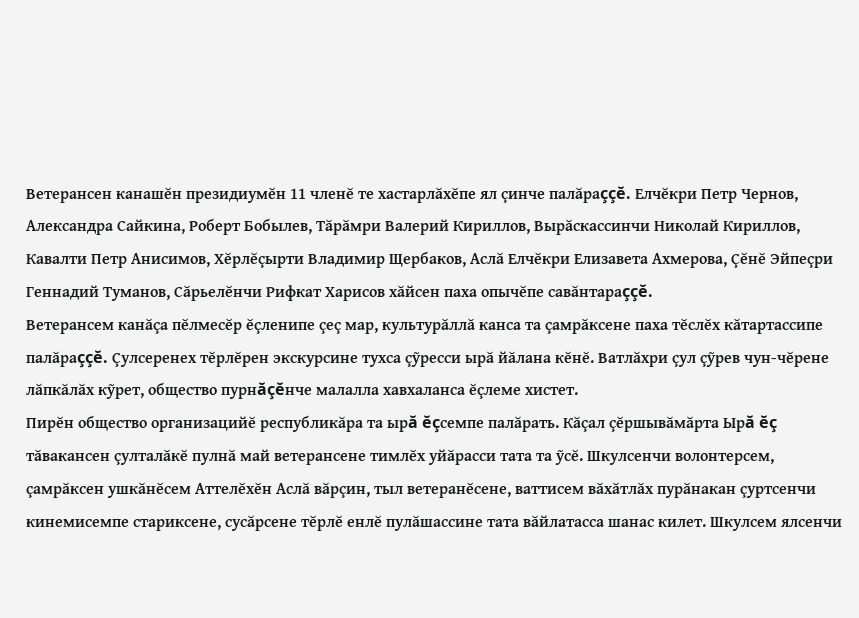Ветерансен канашĕн президиумĕн 11 членĕ те хастарлăхĕпе ял çинче палăраççĕ. Елчĕкри Петр Чернов, Александра Сайкина, Роберт Бобылев, Тăрăмри Валерий Кириллов, Вырăскассинчи Николай Кириллов, Кавалти Петр Анисимов, Хĕрлĕçырти Владимир Щербаков, Аслă Елчĕкри Елизавета Ахмерова, Çĕнĕ Эйпеçри Геннадий Туманов, Сăрьелĕнчи Рифкат Харисов хăйсен паха опычĕпе савăнтараççĕ.
Ветерансем канăçа пĕлмесĕр ĕçленипе çеç мар, культурăллă канса та çамрăксене паха тĕслĕх кăтартассипе палăраççĕ. Çулсеренех тĕрлĕрен экскурсине тухса çỹресси ырă йăлана кĕнĕ. Ватлăхри çул çỹрев чун-чĕрене лăпкăлăх кỹрет, общество пурнăçĕнче малалла хавхаланса ĕçлеме хистет.
Пирĕн общество организацийĕ республикăра та ырă ĕçсемпе палăрать. Кăçал çĕршывăмăрта Ырă ĕç тăвакансен çулталăкĕ пулнă май ветерансене тимлĕх уйăрасси тата та ỹсĕ. Шкулсенчи волонтерсем, çамрăксен ушкăнĕсем Аттелĕхĕн Аслă вăрçин, тыл ветеранĕсене, ваттисем вăхăтлăх пурăнакан çуртсенчи кинемисемпе стариксене, сусăрсене тĕрлĕ енлĕ пулăшассине тата вăйлатасса шанас килет. Шкулсем ялсенчи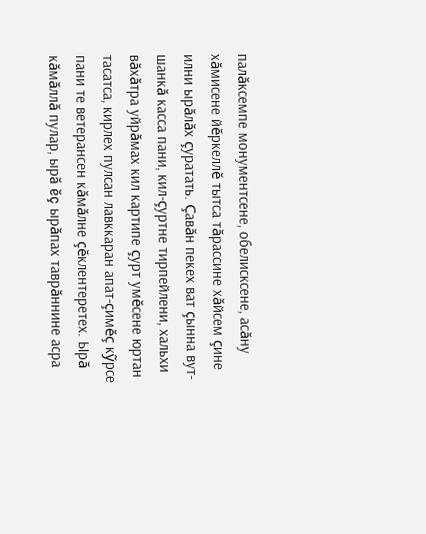палăксемпе монументсене, обелисксене, асăну хăмисене йĕркеллĕ тытса тăрассине хăйсем çине илни ырăлăх çуратать. Çавăн пекех ват çынна вут-шанкă касса пани, кил-çуртне тирпейлени, хальхи вăхăтра уйрăмах кил картипе çурт умĕсене юртан тасатса, кирлех пулсан лавккаран апат-çимĕç кỹрсе пани те ветерансен кăмăлне çĕклентеретех. Ырă кăмăллă пулар, ырă ĕç ырăпах таврăннине асра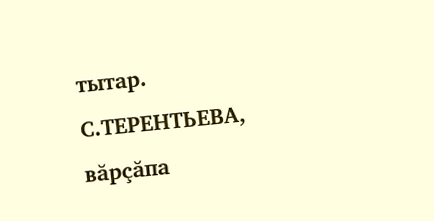тытар.
С.ТЕРЕНТЬЕВА,
вăрçăпа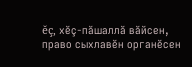ĕç, хĕç-пăшаллă вăйсен, право сыхлавĕн органĕсен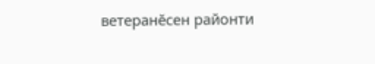ветеранĕсен районти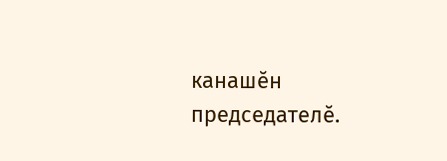канашĕн председателĕ.